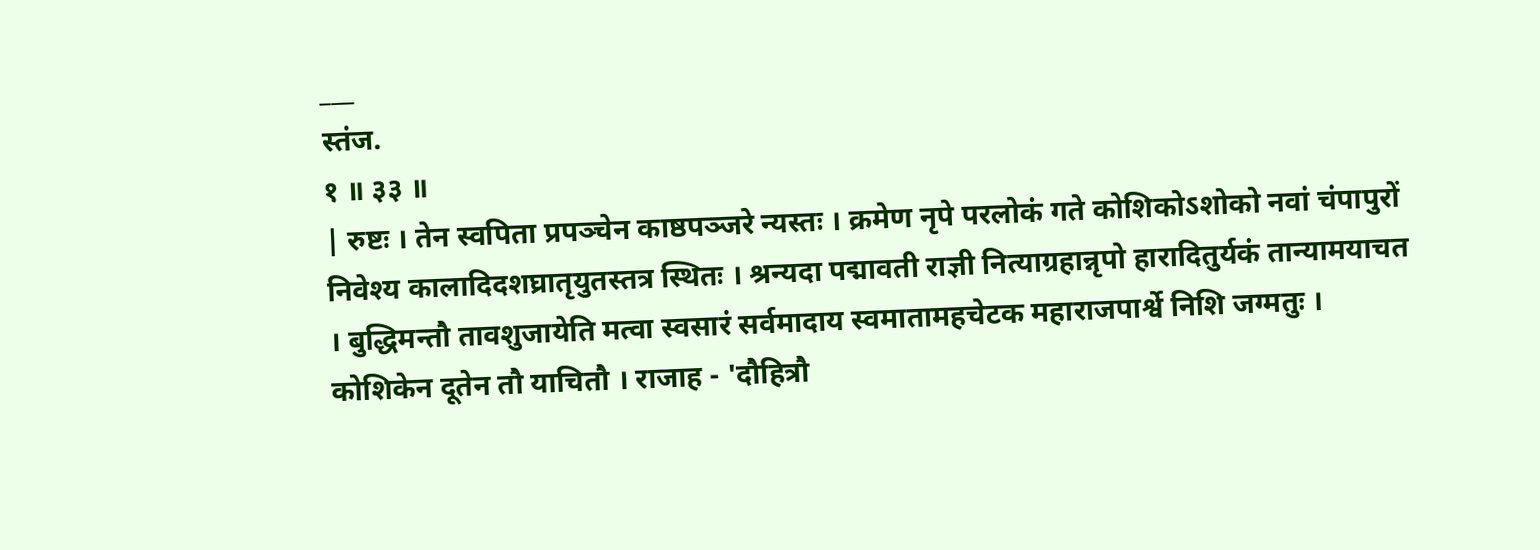___
स्तंज.
१ ॥ ३३ ॥
| रुष्टः । तेन स्वपिता प्रपञ्चेन काष्ठपञ्जरे न्यस्तः । क्रमेण नृपे परलोकं गते कोशिकोऽशोको नवां चंपापुरों निवेश्य कालादिदशघ्रातृयुतस्तत्र स्थितः । श्रन्यदा पद्मावती राज्ञी नित्याग्रहान्नृपो हारादितुर्यकं तान्यामयाचत । बुद्धिमन्तौ तावशुजायेति मत्वा स्वसारं सर्वमादाय स्वमातामहचेटक महाराजपार्श्वे निशि जग्मतुः । कोशिकेन दूतेन तौ याचितौ । राजाह - 'दौहित्रौ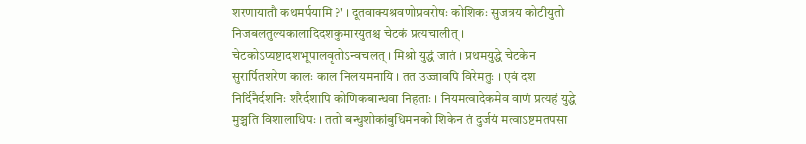शरणायातौ कथमर्पयामि ?' । दूतवाक्यश्रवणोप्रवरोषः कोशिकः सुजत्रय कोटीयुतो निजबलतुल्यकालादिदशकुमारयुतश्च चेटकं प्रत्यचालीत् । चेटकोऽप्यष्टादशभूपालवृतोऽन्वचलत् । मिश्रो युद्धं जातं । प्रथमयुद्धे चेटकेन सुरार्पितशरेण कालः काल निलयमनायि । तत उज्जावपि विरेमतुः । एवं दश निर्दिनैर्दशनिः शरैर्दशापि कोणिकबान्धवा निहताः । नियमत्वादेकमेव वाणं प्रत्यहं युद्धे मुञ्चति विशालाधिपः । ततो बन्धुशोकांबुधिमनको शिकेन तं दुर्जयं मत्वाऽष्टमतपसा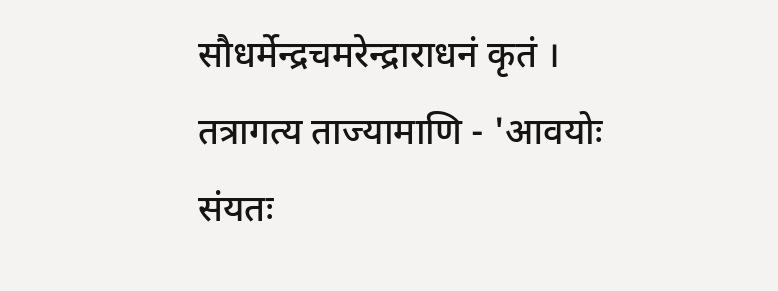सौधर्मेन्द्रचमरेन्द्राराधनं कृतं । तत्रागत्य ताज्यामाणि - 'आवयोः संयतः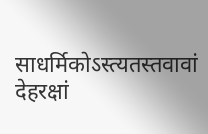साधर्मिकोऽस्त्यतस्तवावां देहरक्षां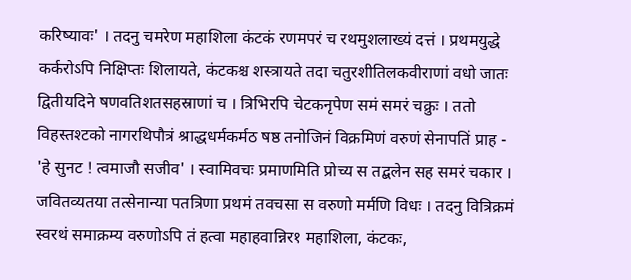करिष्यावः' । तदनु चमरेण महाशिला कंटकं रणमपरं च रथमुशलाख्यं दत्तं । प्रथमयुद्धे कर्करोऽपि निक्षिप्तः शिलायते, कंटकश्च शस्त्रायते तदा चतुरशीतिलकवीराणां वधो जातः द्वितीयदिने षणवतिशतसहस्राणां च । त्रिभिरपि चेटकनृपेण समं समरं चक्रुः । ततो विहस्तश्टको नागरथिपौत्रं श्राद्धधर्मकर्मठ षष्ठ तनोजिनं विक्रमिणं वरुणं सेनापतिं प्राह - 'हे सुनट ! त्वमाजौ सजीव' । स्वामिवचः प्रमाणमिति प्रोच्य स तद्बलेन सह समरं चकार । जवितव्यतया तत्सेनान्या पतत्रिणा प्रथमं तवचसा स वरुणो मर्मणि विधः । तदनु वित्रिक्रमं स्वरथं समाक्रम्य वरुणोऽपि तं हत्वा महाहवान्निर१ महाशिला, कंटकः,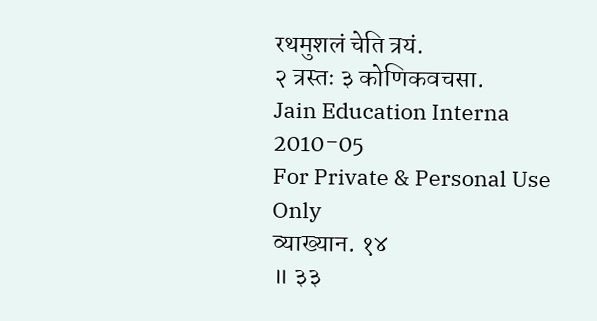रथमुशलं चेति त्रयं.
२ त्रस्तः ३ कोणिकवचसा.
Jain Education Interna 2010-05
For Private & Personal Use Only
व्याख्यान. १४
॥ ३३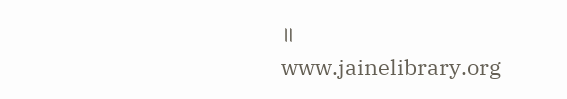॥
www.jainelibrary.org